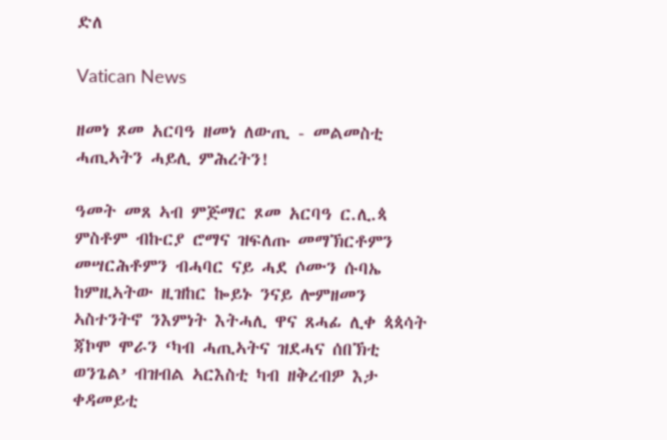ድለ

Vatican News

ዘመነ ጾመ አርባዓ ዘመነ ለውጢ - መልመስቲ ሓጢኣትን ሓይሊ ምሕረትን!

ዓመት መጸ ኣብ ምጅማር ጾመ አርባዓ ር.ሊ.ጳ ምስቶም ብኩርያ ሮማና ዝፍለጡ መማኽርቶምን መሣርሕቶምን ብሓባር ናይ ሓደ ሶሙን ሱባኤ ከምዚኣትው ዚዝከር ኰይኑ ንናይ ሎምዘመን ኣስተንትኖ ንእምነት እትሓሊ ዋና ጸሓፊ ሊቀ ጳጳሳት ጃኮሞ ሞራን ‘ካብ ሓጢኣትና ዝደሓና ሰበኽቲ ወንጌል’ ብዝብል ኣርእስቲ ካብ ዘቅረብዎ እታ ቀዳመይቲ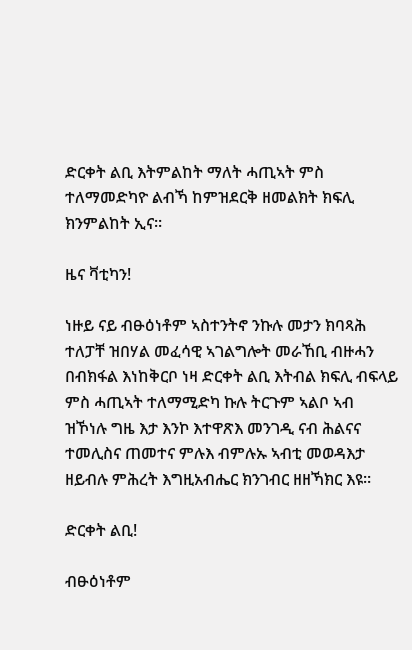ድርቀት ልቢ እትምልከት ማለት ሓጢኣት ምስ ተለማመድካዮ ልብኻ ከምዝደርቅ ዘመልክት ክፍሊ ክንምልከት ኢና።

ዜና ቫቲካን!

ነዙይ ናይ ብፁዕነቶም ኣስተንትኖ ንኩሉ መታን ክባጻሕ ተለፓቸ ዝበሃል መፈሳዊ ኣገልግሎት መራኸቢ ብዙሓን በብክፋል እነከቅርቦ ነዛ ድርቀት ልቢ እትብል ክፍሊ ብፍላይ ምስ ሓጢኣት ተለማሚድካ ኩሉ ትርጉም ኣልቦ ኣብ ዝኾነሉ ግዜ እታ እንኮ እተዋጽእ መንገዲ ናብ ሕልናና ተመሊስና ጠመተና ምሉእ ብምሉኡ ኣብቲ መወዳእታ ዘይብሉ ምሕረት እግዚአብሔር ክንገብር ዘዘኻክር እዩ።

ድርቀት ልቢ!

ብፁዕነቶም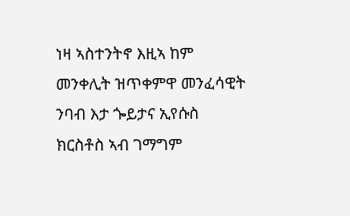ነዛ ኣስተንትኖ እዚኣ ከም መንቀሊት ዝጥቀምዋ መንፈሳዊት ንባብ እታ ጐይታና ኢየሱስ ክርስቶስ ኣብ ገማግም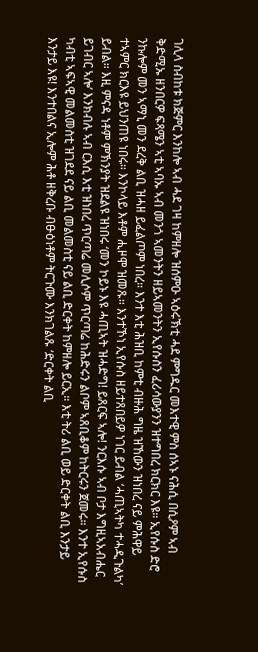ገሊላ ስብከቱ ክጅምር እንከሎ ኣብ ሓደ ገዛ ከምዘሎ ዝሰምዑ ኣዕሩኽቲ ሓደ ምግዱር መእተዊ ምስ ሰኣኑ ናሕሲ በሲዖም ኣብ ቅድሚኡ ዘንበርዎ ፍጻሜን ኣቲ ኣባኡ ኣብ መንጎ ኣመንትን ዘይኣመንትን ኢየሱስን ፈሪሳውያንን ዝተግበረ ክርክር እዩ። ኢየሱስ ድሮ ንኩሎም መን ኣማኒ መን ደረቅ ልቢ ዝሓዘ ይፈልጦም ነበረ። እንተ እቲ ሕዝቢ ከምቲ ብዙሕ ግዜ ዝኸውን ዝነበረ ናይ ምሕዋይ ተኣምር ክርእዩ ይህንጠዩ ነበሩ። እንኮላይ እቶም ሒዞሞ ዝመጹ። እንተኾነ ኢየሱስ ዘይተጸበይዎ ነገር ይብል ‘ሓጢኣትካ ተሓዲጉልካ’ ይብል። እዚ ምናዳ ነቶም ምኽንያት ዝደልዩ ዝነበሩ ‘መን ኮይኑ እዩ ሓጢኣት ዝሓድግ! ይጸርፍ ኣሎ! ንርእሱ ኣብ ቦታ እግዚኣአብሔር ይገብር ኣሎ’ እንክብሉ ኣብ ርእሲ እቲ ዝነበረ ጥርጣሬ መሊሶም ጥርጣሬ ከሕድሩን ልቦም ኣጸቢቆም ከትርሩን ጀመሩ። እንተ ኢየሱስ ካብቲ ኣፍኣዊ መልመስቲ ዝገደደ ናይ ልቢ መልመስቲ ናይ ልቢ ድርቀት ከምዘሎ ይርኢ። እቲ ትሪ ልቢ ወይ ድርቀት ልቢ እንታይ እንታይ እዩ! እንተበልና ኢሎም ሕቶ ዘቅረቡ ብፁዕነቶም ትርጉሙ እንክገልጹ ‘ድርቀት ልቢ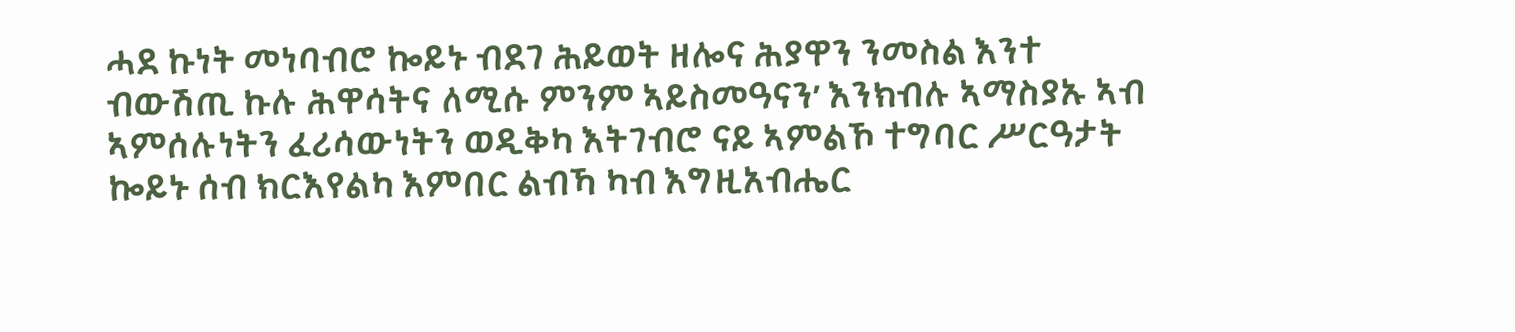ሓደ ኩነት መነባብሮ ኰይኑ ብደገ ሕይወት ዘሎና ሕያዋን ንመስል እንተ ብውሽጢ ኩሉ ሕዋሳትና ለሚሱ ምንም ኣይስመዓናን’ እንክብሉ ኣማስያኡ ኣብ ኣምሰሉነትን ፈሪሳውነትን ወዲቅካ እትገብሮ ናይ ኣምልኾ ተግባር ሥርዓታት ኰይኑ ሰብ ክርእየልካ እምበር ልብኻ ካብ እግዚአብሔር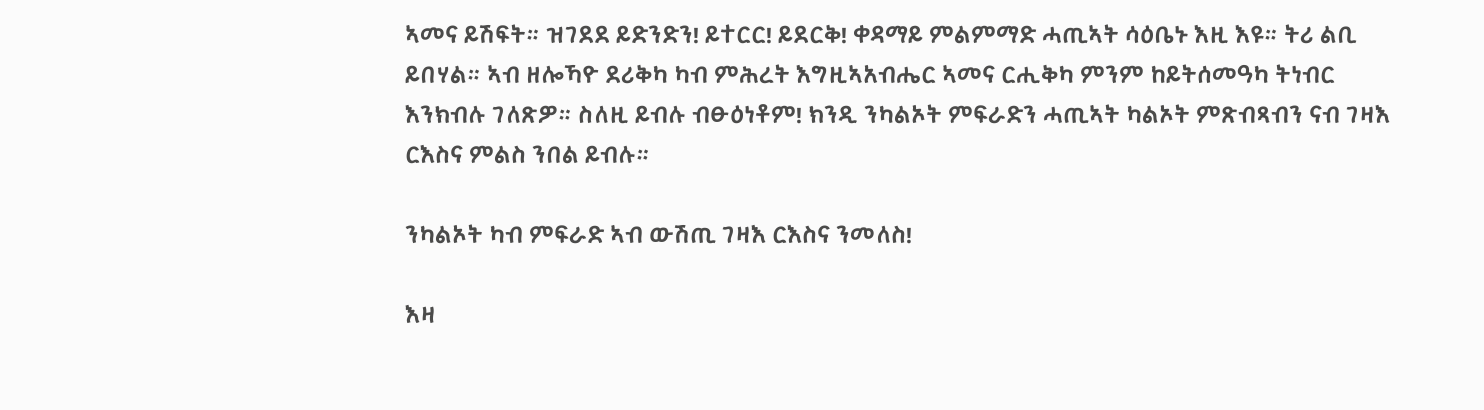ኣመና ይሽፍት። ዝገደደ ይድንድን! ይተርር! ይደርቅ! ቀዳማይ ምልምማድ ሓጢኣት ሳዕቤኑ እዚ እዩ። ትሪ ልቢ ይበሃል። ኣብ ዘሎኻዮ ደሪቅካ ካብ ምሕረት እግዚኣአብሔር ኣመና ርሒቅካ ምንም ከይትሰመዓካ ትነብር እንክብሉ ገለጽዎ። ስለዚ ይብሉ ብፁዕነቶም! ክንዲ ንካልኦት ምፍራድን ሓጢኣት ካልኦት ምጽብጻብን ናብ ገዛእ ርእስና ምልስ ንበል ይብሉ።

ንካልኦት ካብ ምፍራድ ኣብ ውሽጢ ገዛእ ርእስና ንመለስ!

እዛ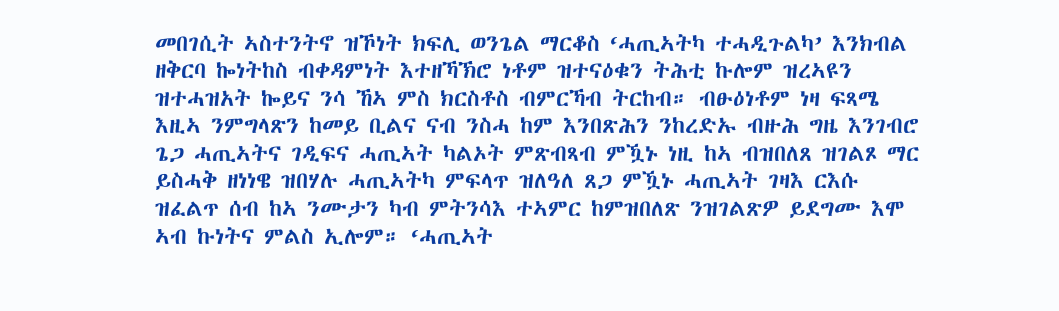መበገሲት ኣስተንትኖ ዝኾነት ክፍሊ ወንጌል ማርቆስ ‘ሓጢኣትካ ተሓዲጉልካ’ እንክብል ዘቅርባ ኰነትከስ ብቀዳምነት እተዘኻኽሮ ነቶም ዝተናዕቁን ትሕቲ ኩሎም ዝረኣዩን ዝተሓዝአት ኰይና ንሳ ኸኣ ምስ ክርስቶስ ብምርኻብ ትርከብ። ብፁዕነቶም ነዛ ፍጻሜ እዚኣ ንምግላጽን ከመይ ቢልና ናብ ንስሓ ከም እንበጽሕን ንከረድኡ ብዙሕ ግዜ እንገብሮ ጌጋ ሓጢኣትና ገዲፍና ሓጢኣት ካልኦት ምጽብጻብ ምዃኑ ነዚ ከኣ ብዝበለጸ ዝገልጾ ማር ይስሓቅ ዘነነዌ ዝበሃሉ ሓጢኣትካ ምፍላጥ ዝለዓለ ጸጋ ምዃኑ ሓጢኣት ገዛእ ርእሱ ዝፈልጥ ሰብ ከኣ ንሙታን ካብ ምትንሳእ ተኣምር ከምዝበለጽ ንዝገልጽዎ ይደግሙ እሞ ኣብ ኩነትና ምልስ ኢሎም። ‘ሓጢኣት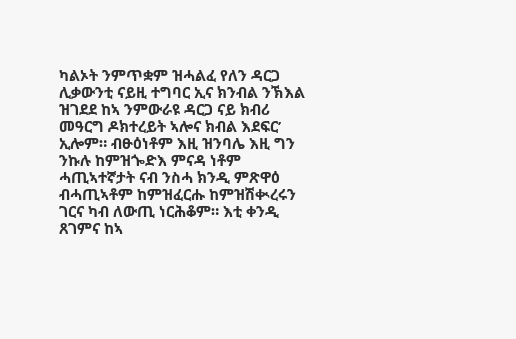ካልኦት ንምጥቋም ዝሓልፈ የለን ዳርጋ ሊቃውንቲ ናይዚ ተግባር ኢና ክንብል ንኽእል ዝገደደ ከኣ ንምውራዩ ዳርጋ ናይ ክብሪ መዓርግ ዶክተረይት ኣሎና ክብል እደፍር’ ኢሎም። ብፁዕነቶም እዚ ዝንባሌ እዚ ግን ንኩሉ ከምዝጐድእ ምናዳ ነቶም ሓጢኣተኛታት ናብ ንስሓ ክንዲ ምጽዋዕ ብሓጢኣቶም ከምዝፈርሑ ከምዝሽቊረሩን ገርና ካብ ለውጢ ነርሕቆም። እቲ ቀንዲ ጸገምና ከኣ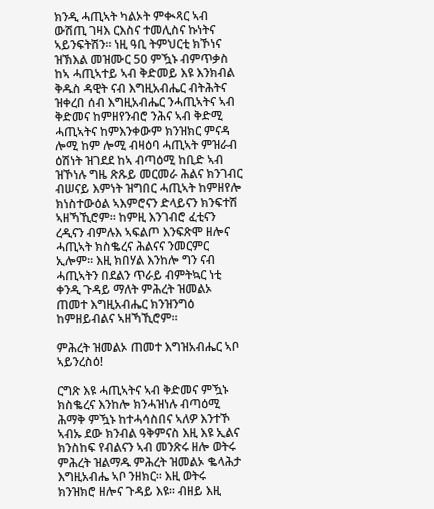ክንዲ ሓጢኣት ካልኦት ምቊጻር ኣብ ውሽጢ ገዛእ ርእስና ተመሊስና ኩነትና ኣይንፍትሽን። ነዚ ዓቢ ትምህርቲ ክኾነና ዝኽእል መዝሙር 50 ምዃኑ ብምጥቃስ ከኣ ሓጢኣተይ ኣብ ቅድመይ እዩ እንክብል ቅዱስ ዳዊት ናብ እግዚአብሔር ብትሕትና ዝቀረበ ሰብ እግዚአብሔር ንሓጢኣትና ኣብ ቅድመና ከምዘየንብሮ ንሕና ኣብ ቅድሚ ሓጢኣትና ከምእንቀውም ክንዝክር ምናዳ ሎሚ ከም ሎሚ ብዛዕባ ሓጢኣት ምዝራብ ዕሽነት ዝገደደ ከኣ ብጣዕሚ ከቢድ ኣብ ዝኾነሉ ግዜ ጽጹይ መርመራ ሕልና ክንገብር ብሠናይ እምነት ዝግበር ሓጢኣት ከምዘየሎ ክነስተውዕል ኣእምሮናን ድላይናን ክንፍተሽ ኣዘኻኺሮም። ከምዚ እንገብሮ ፈቲናን ረዲናን ብምሉእ ኣፍልጦ እንፍጽሞ ዘሎና ሓጢኣት ክስቈረና ሕልናና ንመርምር ኢሎም። እዚ ክበሃል እንከሎ ግን ናብ ሓጢኣትን በደልን ጥራይ ብምትኳር ነቲ ቀንዲ ጉዳይ ማለት ምሕረት ዝመልኦ ጠመተ እግዚአብሔር ክንዝንግዕ ከምዘይብልና ኣዘኻኺሮም።

ምሕረት ዝመልኦ ጠመተ እግዝአብሔር ኣቦ ኣይንረስዕ!

ርግጽ እዩ ሓጢኣትና ኣብ ቅድመና ምዃኑ ክስቈረና እንከሎ ክንሓዝነሉ ብጣዕሚ ሕማቅ ምዃኑ ከተሓሳስበና ኣለዎ እንተኾ ኣብኡ ደው ክንብል ዓቅምናስ እዚ እዩ ኢልና ክንስከፍ የብልናን ኣብ መንጽሩ ዘሎ ወትሩ ምሕረት ዝልማዱ ምሕረት ዝመልኦ ቈላሕታ እግዚአብሔ ኣቦ ንዘክር። እዚ ወትሩ ክንዝክሮ ዘሎና ጉዳይ እዩ። ብዘይ እዚ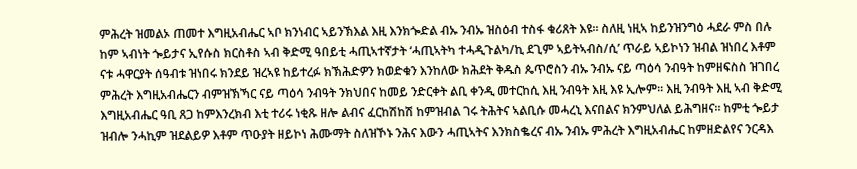ምሕረት ዝመልኦ ጠመተ እግዚአብሔር ኣቦ ክንነብር ኣይንኽእል እዚ እንክጐድል ብኡ ንብኡ ዝስዕብ ተስፋ ቁሪጸት እዩ። ስለዚ ነዚኣ ከይንዝንግዕ ሓደራ ምስ በሉ ከም ኣብነት ጐይታና ኢየሱስ ክርስቶስ ኣብ ቅድሚ ዓበይቲ ሓጢኣተኛታት ‘ሓጢኣትካ ተሓዲጉልካ/ኪ ደጊም ኣይትኣብስ/ሲ’ ጥራይ ኣይኮነን ዝብል ዝነበረ እቶም ናቱ ሓዋርያት ሰዓብቱ ዝነበሩ ክንደይ ዝረኣዩ ከይተረፉ ክኽሕድዎን ክወድቁን እንከለው ክሕደት ቅዱስ ጴጥሮስን ብኡ ንብኡ ናይ ጣዕሳ ንብዓት ከምዘፍስስ ዝገበረ ምሕረት እግዚአብሔርን ብምዝኽኻር ናይ ጣዕሳ ንብዓት ንክህበና ከመይ ንድርቀት ልቢ ቀንዲ መተርከሲ እዚ ንብዓት እዚ እዩ ኢሎም። እዚ ንብዓት እዚ ኣብ ቅድሚ እግዚአብሔር ዓቢ ጸጋ ከምእንረክብ እቲ ተሪሩ ነቂጹ ዘሎ ልብና ፈርከሽከሽ ከምዝብል ገሩ ትሕትና ኣልቢሱ መሓረኒ እናበልና ክንምህለል ይሕግዘና። ከምቲ ጐይታ ዝብሎ ንሓኪም ዝደልይዎ እቶም ጥዑያት ዘይኮነ ሕሙማት ስለዝኾኑ ንሕና እውን ሓጢኣትና እንክስቈረና ብኡ ንብኡ ምሕረት እግዚአብሔር ከምዘድልየና ንርዳእ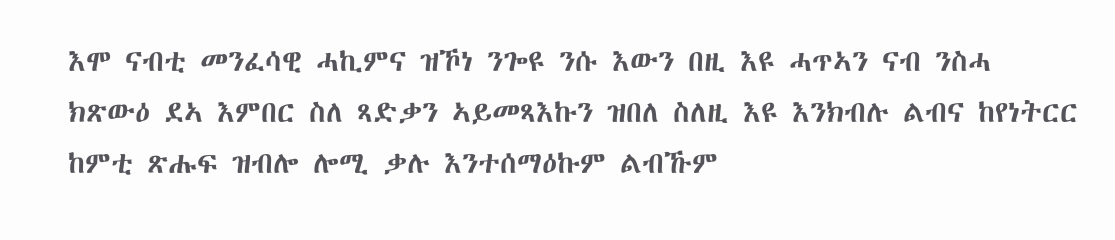እሞ ናብቲ መንፈሳዊ ሓኪምና ዝኾነ ንጐዩ ንሱ እውን በዚ እዩ ሓጥኣን ናብ ንስሓ ክጽውዕ ደኣ እምበር ስለ ጻድቃን ኣይመጻእኩን ዝበለ ስለዚ እዩ እንክብሉ ልብና ከየነትርር ከምቲ ጽሑፍ ዝብሎ ሎሚ ቃሉ እንተሰማዕኩም ልብኹም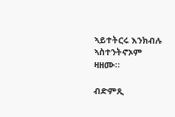ኣይተትርሩ እንክብሉ ኣስተንትኖኦም ዛዘሙ።

ብድምጺ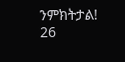ንምክትታል!
26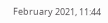February 2021, 11:44